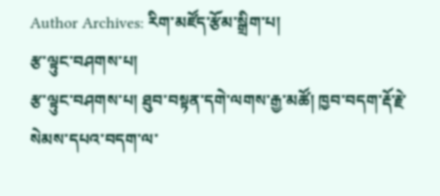Author Archives: རིག་མཛོད་རྩོམ་སྒྲིག་པ།
རྩ་ལྟུང་བཤགས་པ།
རྩ་ལྟུང་བཤགས་པ། ཐུབ་བསྟན་དགེ་ལགས་རྒྱ་མཚོ། ཁྱབ་བདག་རྡོ་རྗེ་སེམས་དཔའ་བདག་ལ་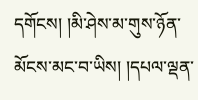དགོངས། །མི་ཤེས་མ་གུས་ཉོན་མོངས་མང་བ་ཡིས། །དཔལ་ལྡན་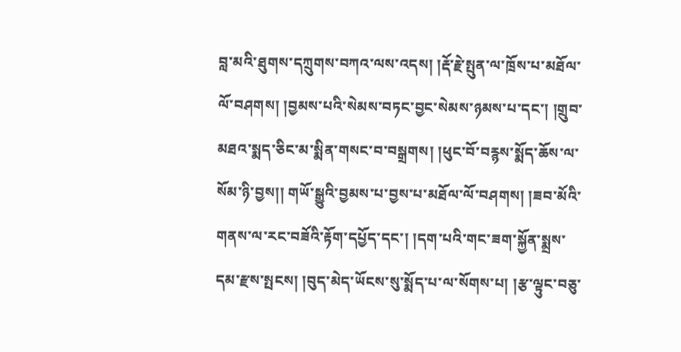བླ་མའི་ཐུགས་དཀྲུགས་བཀའ་ལས་འདས། །རྡོ་རྗེ་སྤུན་ལ་ཁྲོས་པ་མཐོལ་ལོ་བཤགས། །བྱམས་པའི་སེམས་བཏང་བྱང་སེམས་ཉམས་པ་དང་། །གྲུབ་མཐའ་སྨད་ཅིང་མ་སྨིན་གསང་བ་བསྒྲགས། །ཕུང་བོ་བརྙས་སྨོད་ཆོས་ལ་སོམ་ཉི་བྱས།། གཡོ་སྒྱུའི་བྱམས་པ་བྱས་པ་མཐོལ་ལོ་བཤགས། །ཟབ་མོའི་གནས་ལ་རང་བཟོའི་རྟོག་དཔྱོད་དང་། །དག་པའི་གང་ཟག་སྐྱོན་སྨྲས་དམ་རྫས་སྤངས། །བུད་མེད་ཡོངས་སུ་སྨོད་པ་ལ་སོགས་པ། །རྩ་ལྟུང་བཅུ་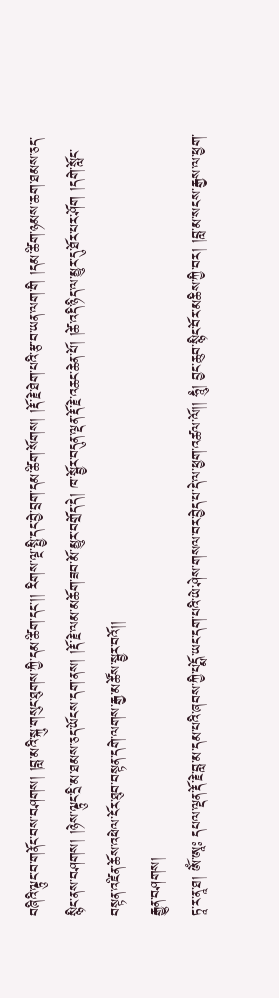བཞིའི་ལྟུང་བ་གནོང་བས་བཤགས། །བླ་མའི་སྐུ་གསུང་ཐུགས་ཀྱི་དམ་ཚིག་དང་།། རིགས་ལྔ་སྤྱི་དང་བྱེ་བྲག་དམ་ཚིག་སོགས། །རྡོ་རྗེ་ཐེག་པའི་རྩ་བ་ཡན་ལག་གི །དམ་ཚིག་ཉམས་ཆག་ཐམས་ཅད་སྙིང་ནས་བཤགས། །ཉེས་ལྟུང་དྲི་མ་ཐམས་ཅད་ཡོངས་དག་ནས། །རྡོ་རྗེ་ལམ་མཆོག་ཟབ་མོ་མྱུར་བགྲོད་དེ། ཁ་སྦྱོར་བདུན་ལྡན་རྡོ་རྗེ་འཆང་ཆེན་པོ། །ཚེ་འདི་ཉིད་ལ་མྱུར་དུ་ཐོར་པར་ཤོག །དགེ་སློང་བསྟན་འཛིན་ཆོས་འཕེལ་ངོར་ཐུབ་བསྟན་དགེ་ལགས་རྒྱ་མཚོས་སྦྱར་བའོ།།
རྒྱུན་བཤགས།
ཏཱ་ར་ནཱ་ཐ། ཨོཾ་ཨཱཿ དཔལ་ལྡན་རྡོ་རྗེ་བླ་མ་དམ་པའི་ཞབས་ཀྱི་པདྨོ་ཡང་དག་པའི་ཡེ་ཤེས་གསལ་བར་བྱེད་པ་དེ་ལ་ཕྱག་འཚལ་ལོ།། ཧཱུཾ། བྱང་ཆུབ་སྙིང་བོར་མཆིས་ཀྱི་བར། །བླ་མ་སངས་རྒྱས་ལ་ཕྱག་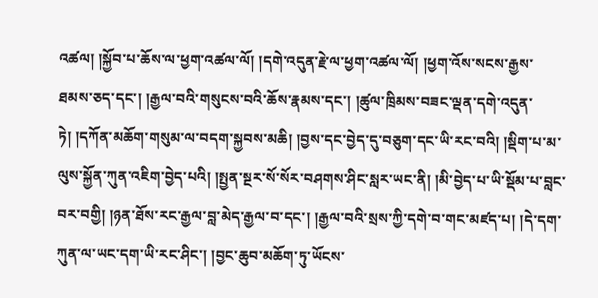འཚལ། །སྐྱོབ་པ་ཆོས་ལ་ཕྱག་འཚལ་ལོ། །དགེ་འདུན་རྗེ་ལ་ཕྱག་འཚལ་ལོ། །ཕྱག་འོས་སངས་རྒྱས་ཐམས་ཅད་དང་། །རྒྱལ་བའི་གསུངས་བའི་ཆོས་རྣམས་དང་། །ཚུལ་ཁྲིམས་བཟང་ལྡན་དགེ་འདུན་ཏེ། །དཀོན་མཆོག་གསུམ་ལ་བདག་སྐྱབས་མཆི། །བྱས་དང་བྱེད་དུ་བཅུག་དང་ཡི་རང་བའི། །སྡིག་པ་མ་ལུས་སྐྱོན་ཀུན་འཇིག་བྱེད་པའི། །སྤྱན་སྔར་སོ་སོར་བཤགས་ཤིང་སླར་ཡང་ནི། །མི་བྱེད་པ་ཡི་སྡོམ་པ་བླང་བར་བགྱི། །ཉན་ཐོས་རང་རྒྱལ་བླ་མེད་རྒྱལ་བ་དང་། །རྒྱལ་བའི་སྲས་ཀྱི་དགེ་བ་གང་མཛད་པ། །དེ་དག་ཀུན་ལ་ཡང་དག་ཡི་རང་ཤིང་། །བྱང་ཆུབ་མཆོག་ཏུ་ཡོངས་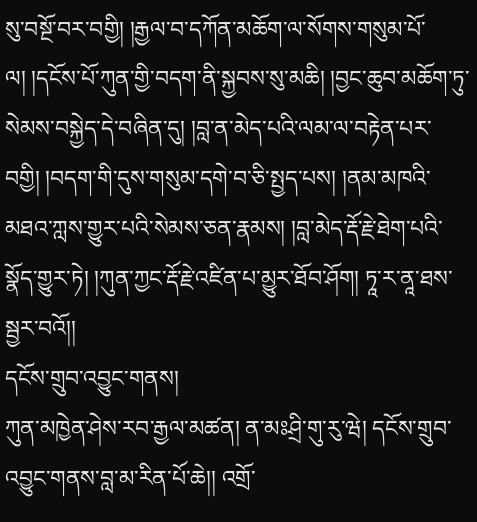སུ་བསྔོ་བར་བགྱི། །རྒྱལ་བ་དཀོན་མཆོག་ལ་སོགས་གསུམ་པོ་ལ། །དངོས་པོ་ཀུན་གྱི་བདག་ནི་སྐྱབས་སུ་མཆི། །བྱང་ཆུབ་མཆོག་ཏུ་སེམས་བསྐྱེད་དེ་བཞིན་དུ། །བླ་ན་མེད་པའི་ལམ་ལ་བརྟེན་པར་བགྱི། །བདག་གི་དུས་གསུམ་དགེ་བ་ཅི་སྤྱད་པས། །ནམ་མཁའི་མཐའ་ཀླས་གྱུར་པའི་སེམས་ཅན་རྣམས། །བླ་མེད་རྡོ་རྗེ་ཐེག་པའི་སྣོད་གྱུར་ཏེ། །ཀུན་ཀྱང་རྡོ་རྗེ་འཛིན་པ་མྱུར་ཐོབ་ཤོག། ཏཱ་ར་ནཱ་ཐས་སྦྱར་བའོ།།
དངོས་གྲུབ་འབྱུང་གནས།
ཀུན་མཁྱེན་ཤེས་རབ་རྒྱལ་མཚན། ན་མཿཤྲི་གུ་རུ་ཝེ། དངོས་གྲུབ་འབྱུང་གནས་བླ་མ་རིན་པོ་ཆེ།། འགྲོ་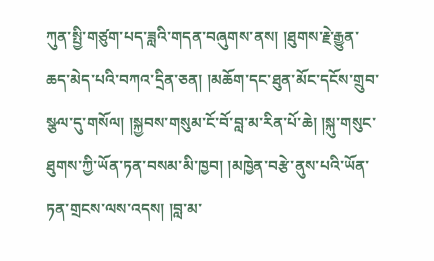ཀུན་སྤྱི་གཙུག་པད་ཟླའི་གདན་བཞུགས་ནས། །ཐུགས་རྗེ་རྒྱུན་ཆད་མེད་པའི་བཀའ་དྲིན་ཅན། །མཆོག་དང་ཐུན་མོང་དངོས་གྲུབ་སྩལ་དུ་གསོལ། །སྐྱབས་གསུམ་ངོ་བོ་བླ་མ་རིན་པོ་ཆེ། །སྐུ་གསུང་ཐུགས་ཀྱི་ཡོན་ཏན་བསམ་མི་ཁྱབ། །མཁྱེན་བརྩེ་ནུས་པའི་ཡོན་ཏན་གྲངས་ལས་འདས། །བླ་མ་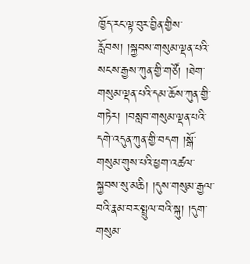ཁྱོད་རང་ལྟ་བུར་བྱིན་གྱིས་རློབས། །སྐྱབས་གསུམ་ལྡན་པའི་སངས་རྒྱས་ཀུན་གྱི་གཙོ། །ཐེག་གསུམ་ལྡན་པའི་དམ་ཆོས་ཀུན་གྱི་གཏེར། །བསླབ་གསུམ་ལྡན་པའི་དགེ་འདུན་ཀུན་གྱི་བདག །སྒོ་གསུམ་གུས་པའི་ཕྱག་འཚལ་སྐྱབས་སུ་མཆི། །དུས་གསུམ་རྒྱལ་བའི་རྣམ་བར་སྤྲུལ་བའི་སྐུ། །དུག་གསུམ་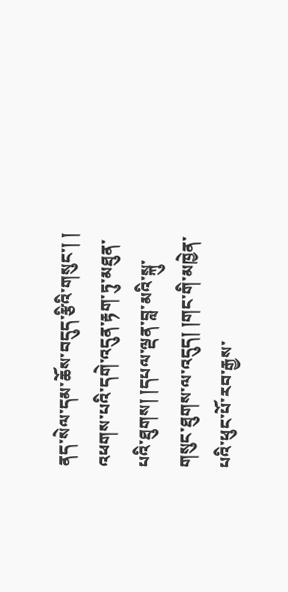ནད་སེལ་དམ་ཆོས་བདུད་རྩིའི་གསུང་། ། འཕགས་པའི་དགེ་འདུན་རྟག་ཏུ་མཐུན་པའི་ཐུགས། །དཔལ་ལྡན་བླ་མའི་སྐུ་གསུང་ཐུགས་ལ་འདུད། །གང་གི་མཁྱེན་པའི་ཕུང་པོ་རབ་རྒྱས་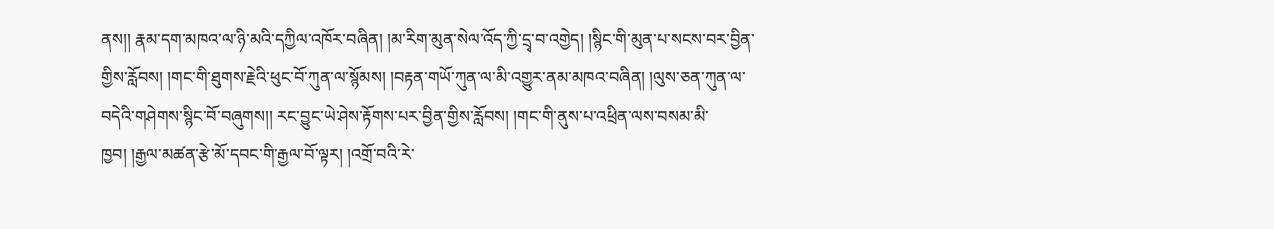ནས།། རྣམ་དག་མཁའ་ལ་ཉི་མའི་དཀྱིལ་འཁོར་བཞིན། །མ་རིག་མུན་སེལ་འོད་ཀྱི་དྲྭ་བ་འགྱེད། །སྙིང་གི་མུན་པ་སངས་བར་བྱིན་གྱིས་རློབས། །གང་གི་ཐུགས་རྗེའི་ཕུང་བོ་ཀུན་ལ་སྙོམས། །བརྟན་གཡོ་ཀུན་ལ་མི་འགྱུར་ནམ་མཁའ་བཞིན། །ལུས་ཅན་ཀུན་ལ་བདེའི་གཤེགས་སྙིང་བོ་བཞུགས།། རང་བྱུང་ཡེ་ཤེས་རྟོགས་པར་བྱིན་གྱིས་རློབས། །གང་གི་ནུས་པ་འཕྲིན་ལས་བསམ་མི་ཁྱབ། །རྒྱལ་མཚན་རྩེ་མོ་དབང་གི་རྒྱལ་བོ་ལྟར། །འགྲོ་བའི་རེ་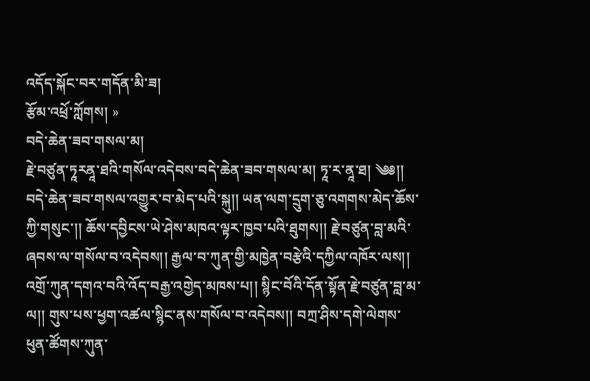འདོད་སྐོང་བར་གདོན་མི་ཟ།
རྩོམ་འཕྲོ་ཀློགས། »
བདེ་ཆེན་ཟབ་གསལ་མ།
རྗེ་བཙུན་ཏཱརནཱ་ཐའི་གསོལ་འདེབས་བདེ་ཆེན་ཟབ་གསལ་མ། ཏཱ་ར་ནཱ་ཐ། ༄༅།། བདེ་ཆེན་ཟབ་གསལ་འགྱུར་བ་མེད་པའི་སྐུ།། ཡན་ལག་དྲུག་ཅུ་འགགས་མེད་ཆོས་ཀྱི་གསུང་།། ཆོས་དབྱིངས་ཡེ་ཤེས་མཁའ་ལྟར་ཁྱབ་པའི་ཐུགས།། རྗེ་བཙུན་བླ་མའི་ཞབས་ལ་གསོལ་བ་འདེབས།། རྒྱལ་བ་ཀུན་གྱི་མཁྱེན་བརྩེའི་དཀྱིལ་འཁོར་ལས།། འགྲོ་ཀུན་དགའ་བའི་འོད་བརྒྱ་འགྱེད་མཁས་པ།། སྙིང་བོའི་དོན་སྟོན་རྗེ་བཙུན་བླ་མ་ལ།། གུས་པས་ཕྱག་འཚལ་སྙིང་ནས་གསོལ་བ་འདེབས།། བཀྲ་ཤིས་དགེ་ལེགས་ཕུན་ཚོགས་ཀུན་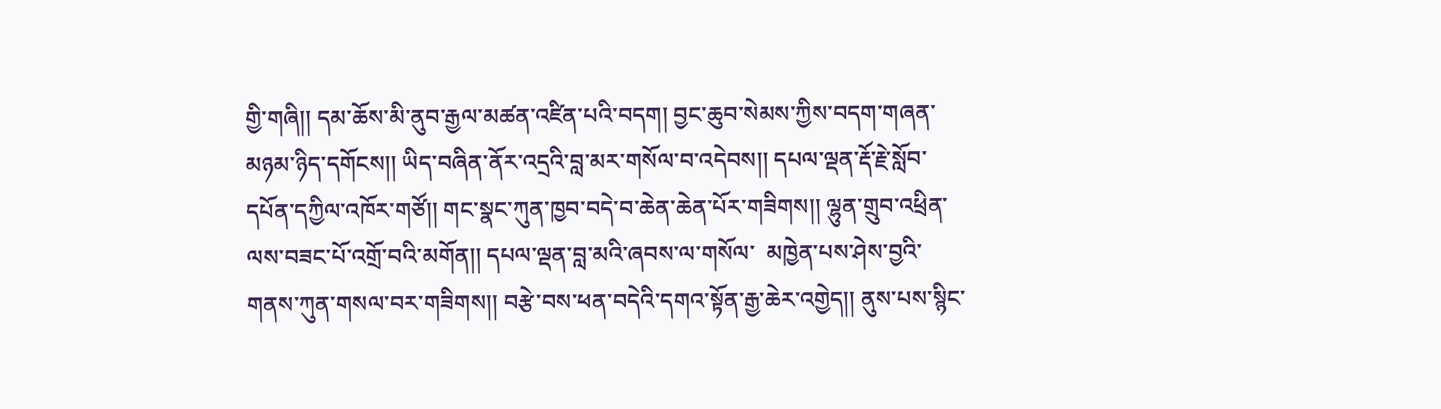གྱི་གཞི།། དམ་ཆོས་མི་ནུབ་རྒྱལ་མཚན་འཛིན་པའི་བདག། བྱང་ཆུབ་སེམས་ཀྱིས་བདག་གཞན་མཉམ་ཉིད་དགོངས།། ཡིད་བཞིན་ནོར་འདྲའི་བླ་མར་གསོལ་བ་འདེབས།། དཔལ་ལྡན་རྡོ་རྗེ་སློབ་དཔོན་དཀྱིལ་འཁོར་གཙོ།། གང་སྣང་ཀུན་ཁྱབ་བདེ་བ་ཆེན་ཆེན་པོར་གཟིགས།། ལྷུན་གྲུབ་འཕྲིན་ལས་བཟང་པོ་འགྲོ་བའི་མགོན།། དཔལ་ལྡན་བླ་མའི་ཞབས་ལ་གསོལ་  མཁྱེན་པས་ཤེས་བྱའི་གནས་ཀུན་གསལ་བར་གཟིགས།། བརྩེ་བས་ཕན་བདེའི་དགའ་སྟོན་རྒྱ་ཆེར་འགྱེད།། ནུས་པས་སྙིང་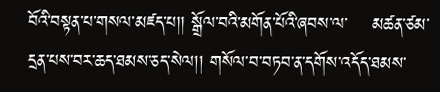བོའི་བསྟན་པ་གསལ་མཛད་པ།། སྒྲོལ་བའི་མགོན་པོའི་ཞབས་ལ་    མཚན་ཙམ་དྲན་པས་བར་ཆད་ཐམས་ཅད་སེལ།། གསོལ་བ་བཏབ་ན་དགོས་འདོད་ཐམས་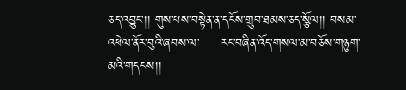ཅད་འབྱུང་།། གུས་པས་བསྟེན་ན་དངོས་གྲུབ་ཐམས་ཅད་སྩོལ།། བསམ་འཕེལ་ནོར་བུའི་ཞབས་ལ་     རང་བཞིན་འོད་གསལ་མ་བཅོས་གཉུག་མའི་གདངས།།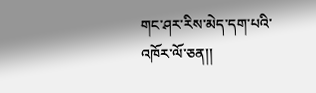གང་ཤར་རིས་མེད་དག་པའི་འཁོར་ལོ་ཅན།།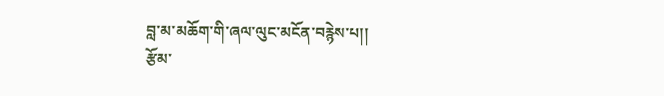བླ་མ་མཆོག་གི་ཞལ་ལུང་མངོན་བརྙེས་པ།།
རྩོམ་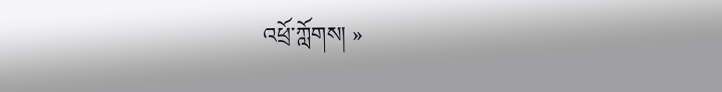འཕྲོ་ཀློགས། »